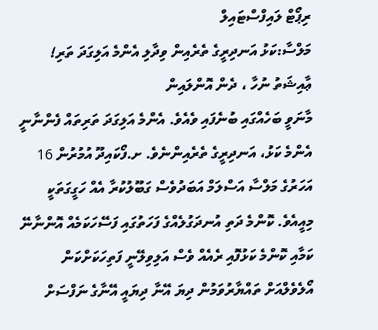ރިޕޯޓް ލައިފްސްޓައިލް
މަލްސާ:ކަޅު އަނދިރީގެ ތެރެއިން ވިދާލި އެންމެ އަލިގަދަ ތަރި!
ޢާއިޝަތު ނުހާ ، ދެން އޮންލައިން
މާނަވީ ބަހެއްގައި ބުނެފައި ވެއެވެ. އެންމެ އަލިގަދަ ތަރިތައް ފެންނާނީ އެންމެ ކަޅު، އަނދިރީގެ ތެރެއިންނެވެ. ށ.ފޯކައިދޫ އުމުރުން 16 އަހަރުގެ މަލްސާ އަސްލަމް އަބަދުވެސް ގަބޫލުކުރާ އެއް ހަގީގަތަކީ މިއީއެވެ. ކޮންމެ ދަތި އުނދަގުލެއްގެ ފަހަތުގައި ފަސޭހަކަމެއް އޮންނާނޭ ކަމާއި ކޮންމެ ކަޅުފޮއި ރެއެއް ވެސް އަލިވިލޭނީ ފަތިހަކަށްކަން އޯލެވެލްއަށް ތައްޔާރުވަމުން ދިޔަ އޭނާ ދިޔައީ އޭނާގެ ނަފްސަށް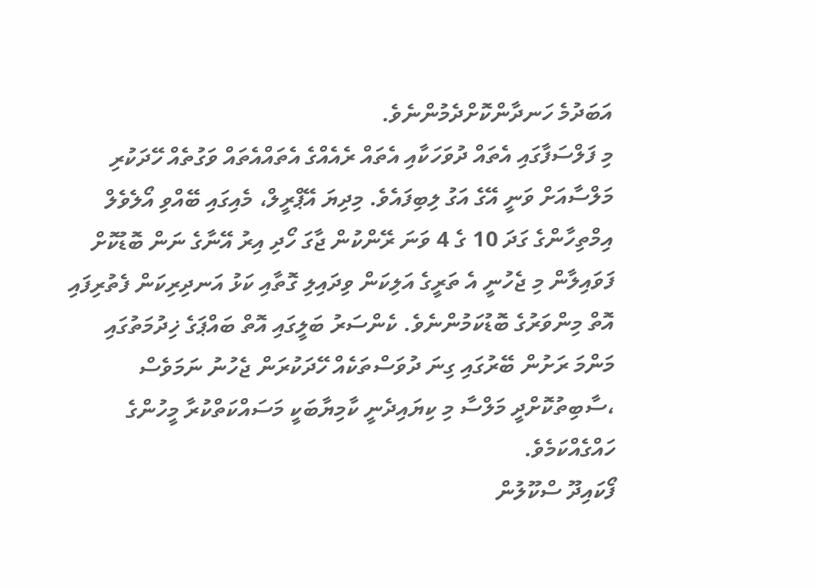އަބަދުމެ ހަނދާންކޮށްދެމުންނެވެ.
މި ފަލްސަފާގައި އެތައް ދުވަހަކާއި އެތައް ރެއެއްގެ އެތައްއެތައް ވަގުތެއް ހޭދަކުރި މަލްސާއަށް ވަނީ އޭގެ އަގު ލިބިފައެވެ. މިދިޔަ އޭޕްރީލް، މެއިގައި ބޭއްވި އޯލެވެލް އިމްތިހާންގެ ގަދަ 10 ގެ 4 ވަނަ ރޭންކުން ޖާގަ ހޯދި އިރު އޭނާގެ ނަން ބޮޑުކޮށް ފަވައިލާން މި ޖެހުނީ އެ ތަރީގެ އަލިކަން ވިދައިލި ގޮތާއި ކަޅު އަނދިރިކަން ފެތުރިފައި އޮތް މިންވަރުގެ ބޮޑުކަމުންނެވެ. ކެންސަރު ބަލީގައި އޮތް ބައްޕަގެ ޚިދުމަތުގައި މަންމަ ރަށުން ބޭރުގައި ގިނަ ދުވަސްތަކެއް ހޭދަކުރަން ޖެހުނު ނަމަވެސް ،ސާބިތުކޮށްދީ މަލްސާ މި ކިޔައިދެނީ ކާމިޔާބަކީ މަސައްކަތްކުރާ މީހުންގެ ހައްގެއްކަމެވެ.
ފޯކައިދޫ ސްކޫލުން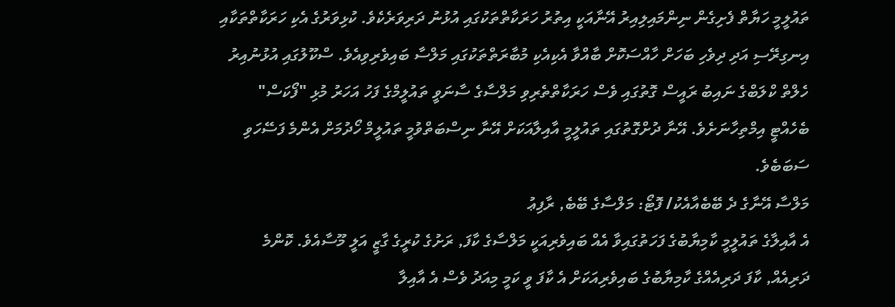ތައުލީމީ ހަޔާތް ފެށިގެން ނިންމައިލިއިރު އޭނާއަކީ އިތުރު ހަރަކާތްތަކުގައި އުޅުނު ދަރިވަރެކެވެ. ކުޅިވަރުގެ އެކި ހަރަކާތްތަކާއި އިނގިރޭސި އަދި ދިވެހި ބަހަށް ހާއްސަކޮށް ބާއްވާ އެކިއެކި މުބާރަތްތަކުގައި މަލްސާ ބައިވެރިވިއެވެ. ސްކޫލުގައި އުޅުނުއިރު ހެލްތް ކްލަބްގެ ނައިބު ރައީސް ގޮތުގައި ވެސް ހަރަކާތްތެރިވި މަލްސާގެ ސާނަވީ ތައުލީމްގެ ފަހު އަހަރު މުޅި "ފޯކަސް" ބެހެއްޓީ އިމްތިހާނަށެވެ. އޭނާ ދުށްގޮތުގައި ތައުލީމީ އާއިލާއަކަށް އޭނާ ނިސްބަތްވުމީ ތައުލީމް ހޯދުމަށް އެންމެ ފަސޭހަވި ސަބަބެވެ.
މަލްސާ އޭނާގެ ދެ ބޭބެއާއެކު/ ފޮޓޯ: މަލްސާގެ ބޭބެ, ރާފިޢު
އެ އާއިލާގެ ތައުލީމީ ކާމިޔާބުގެ ފަހަތުގައިވާ އެއް ބައިވެރިއަކީ މަލްސާގެ ކާފަ, ރަށުގެ ކުރީގެ ގާޒީ އަލީ މޫސާއެވެ. ކޮންމެ ދަރިއެއް, ކާފަ ދަރިއެއްގެ ކާމިޔާބުގެ ބައިވެރިއަކަށް އެ ކާފަ ވީ ކަމީ މިއަދު ވެސް އެ އާއިލާ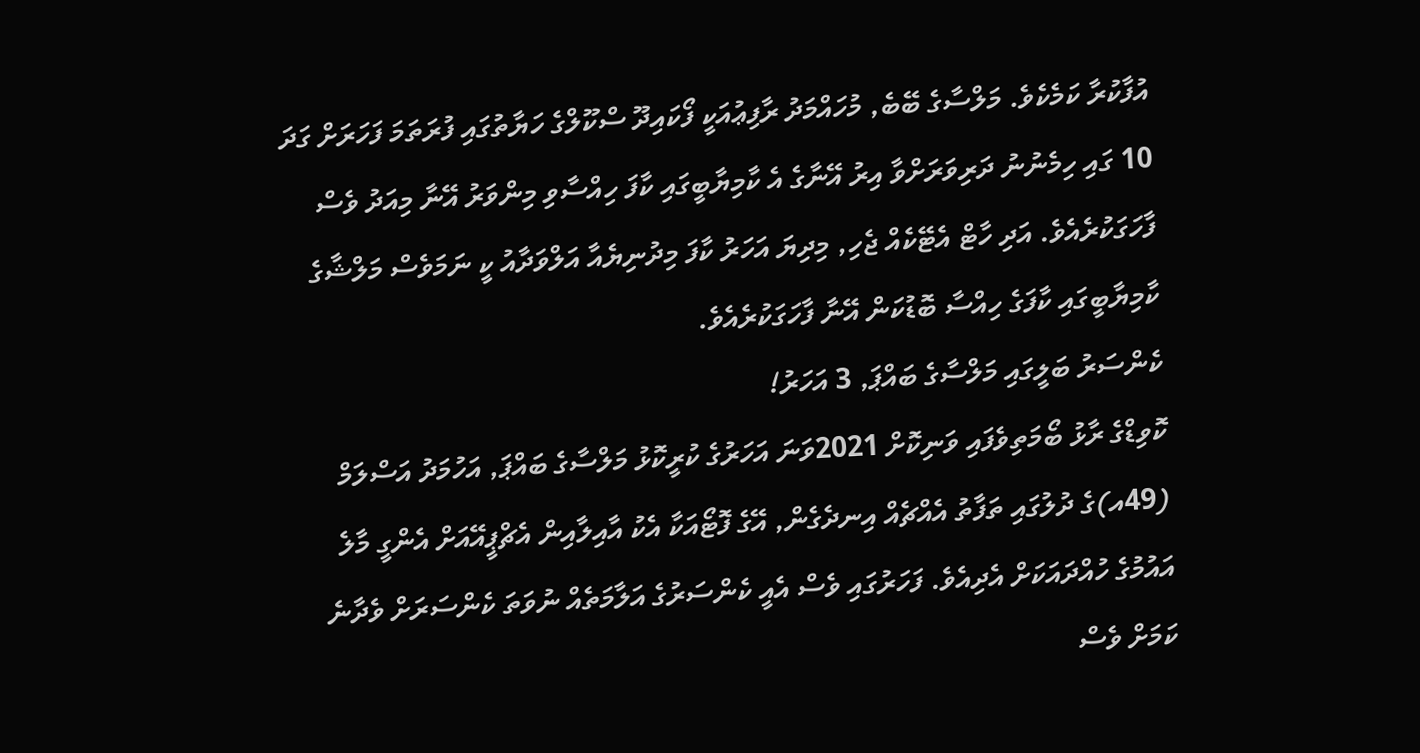އުފާކުރާ ކަމެކެވެ. މަލްސާގެ ބޭބެ, މުހައްމަދު ރާފިޢުއަކީ ފޯކައިދޫ ސްކޫލްގެ ހަޔާތުގައި ފުރަތަމަ ފަހަރަށް ގަދަ 10 ގައި ހިމެނުނު ދަރިވަރަށްވާ އިރު އޭނާގެ އެ ކާމިޔާބީގައި ކާފަ ހިއްސާވި މިންވަރު އޭނާ މިއަދު ވެސް ފާހަގަކުރެއެވެ. އަދި ހާޓް އެޓޭކެއް ޖެހި, މިދިޔަ އަހަރު ކާފަ މިދުނިޔެއާ އަލްވަދާއު ކީ ނަމަވެސް މަލްޝާގެ ކާމިޔާބީގައި ކާފަގެ ހިއްސާ ބޮޑުކަން އޭނާ ފާހަގަކުރެއެވެ.
ކެންސަރު ބަލީގައި މަލްސާގެ ބައްޕަ, 3 އަހަރު!
ކޮވިޑްގެ ރާޅު ބޯމަތިވެފައި ވަނިކޮށް 2021ވަނަ އަހަރުގެ ކުރީކޮޅު މަލްސާގެ ބައްޕަ, އަހުމަދު އަސްލަމް (49އ)ގެ ދުލުގައި ތަފާތު އެއްޗެއް އިނދެގެން, އޭގެ ފޮޓޯއަކާ އެކު އާއިލާއިން އެޗްޕީއޭއަށް އެންގީ މާލެ އައުމުގެ ހުއްދައަކަށް އެދިއެވެ. ފަހަރުގައި ވެސް އެއީ ކެންސަރުގެ އަލާމަތެއް ނުވަތަ ކެންސަރަށް ވެދާނެ ކަމަށް ވެސް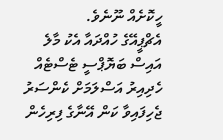ހީކޮށެއް ނޫނެވެ.
އެޗްޕީއޭގެ ހުއްދައާ އެކު މާލެ އައިސް ބަޔޮޕްސީ ޓެސްޓެއް ހެދިއިރު އަސްލަމަށް ކެންސަރު ޖެހިފައިވާ ކަން އޭނާގެ ފިރިހެން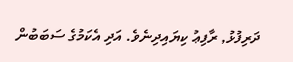ދަރިފުޅު, ރާފިޢު ކިޔައިދިނެވެ. އަދި އެކަމުގެ ސަބަބުން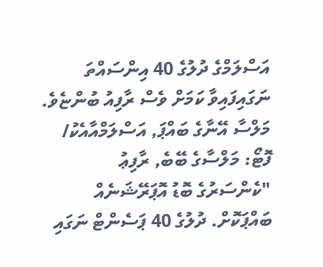އަސްލަމްގެ ދުލުގެ 40 އިންސައްތަ ނަގައިފައިވާ ކަމަށް ވެސް ރާފިއު ބުންޏެވެ.
މަލްސާ އޭނާގެ ބައްޕަ, އަސްލަމްއާއެކު/ ފޮޓޯ: މަލްސާގެ ބޭބެ, ރާފިޢު
"ކެންސަރުގެ ބޮޑު އޮޕަރޭޝަނެއް ބައްޕަކޮށް. ދުލުގެ 40 ޕަސެންޓް ނަގައި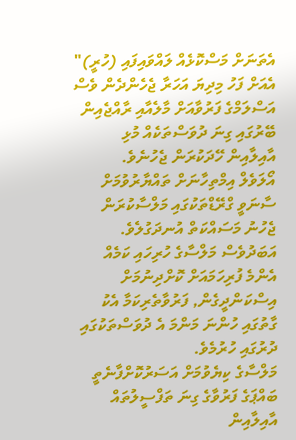އެތަނަށް މަސްކޮޅެއް ލައްވައިފައި (ހުރީ)"
އެއަށް ފަހު މިދިޔަ އަހަރާ ޖެހެންދެން ވެސް އަސްލަމްގެ ފަރުވާއަށް މާލެއާއި ރާއްޖެއިން ބޭރުގައި ގިނަ ދުވަސްތަކެއް މުޅި އާއިލާއިން ހޭދަކުރަން ޖެހުނެވެ.
އޯލަވެލް އިމްތިހާނަށް ތައްޔާރުވުމަށް ސާނަވީ ގްރޭޑްތަކުގައި މަލްސާކުރަން ޖެހުނު މަސައްކަތް އުނދަގުލެވެ. އަބަދުވެސް މަލްސާގެ ހުރިހައި ކަމެއް އެންމެ ފުރިހަމައަށް ކޮށްދިނުމަށް އިސްކަންދީގެން, ފަރުވާތެރިކަމާ އެކު ގާތުގައި ހުންނަ މަންމަ އެ ދުވަސްތަކުގައި ދުރުގައި ހުރުމެވެ.
މަލްސާގެ ކިޔެވުމަށް އަސަރުކޮށްފާނެތީ ބައްޕަގެ ފަރުވާގެ ގިނަ ތަފްސީލުތައް އާއިލާއިން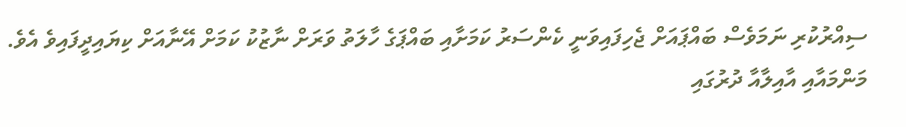ސިއްރުކުރި ނަމަވެސް ބައްޕައަށް ޖެހިފައިވަނީ ކެންސަރު ކަމަށާއި ބައްޕަގެ ހާލަތު ވަރަށް ނާޒުކު ކަމަށް އޭނާއަށް ކިޔައިދީފައިވެ އެވެ. މަންމައާއި އާއިލާއާ ދުރުގައި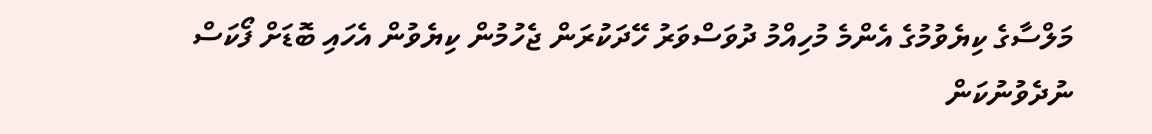މަލްސާގެ ކިޔެވުމުގެ އެންމެ މުހިއްމު ދުވަސްވަރު ހޭދަކުރަން ޖެހުމުން ކިޔެވުން އެހައި ބޮޑަށް ފޯކަސް ނުދެވުނުކަން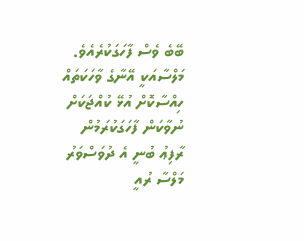ބޭބެ ވެސް ފާހަގަކުރެއެވެ.
މަލްސާއަކީ އޭނާގެ ވާހަކަތައް ހިއްސާކޮށް އުޅޭ ކުއްޖަކަށް ނުވާކަން ފާހަގަކުރަމުން ރާފިޢު ބުނީ އެ ދުވަސްވަރު މަލްސާ ރުއީ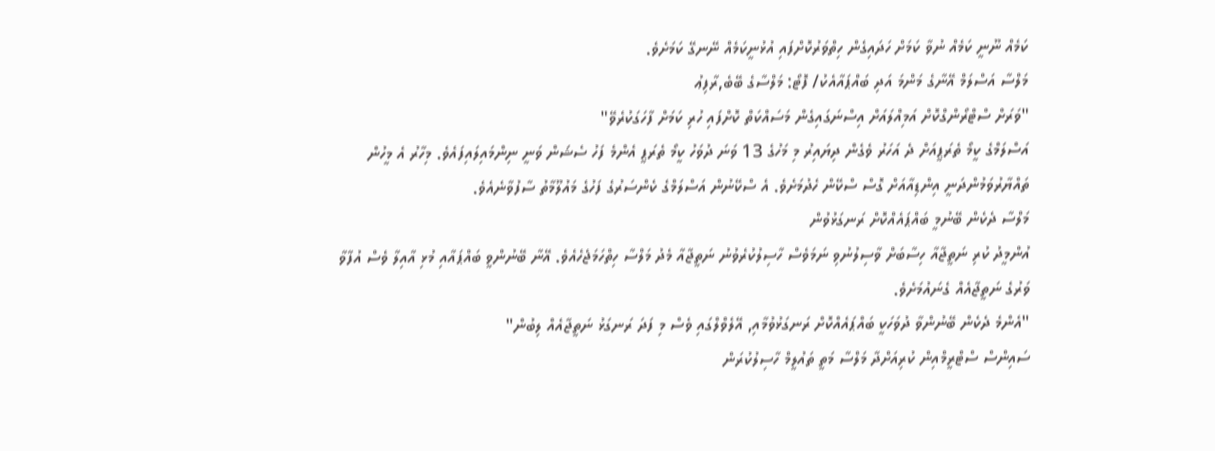ކަމެއް ނޫނީ ކަމެއް ނުވާ ކަމަށް ހަދައިގެން ހިތްވަރުކޮށްފައި އުޅުނީކަމެއް ނޭނގޭ ކަމަށެވެ.
މަލްސާ އަސްލަމް އޭނާގެ މަންމަ އަދި ބައްޕައާއެކު/ ފޮޓޯ: މަލްސާގެ ބޭބެ,ރާފިޢު
"ވަރަށް ސްޓްރޯންގްކޮށް އަމިއްލައަށް އިސްނަގައިގެން މަސައްކަތް ކޮށްފައި ހުރި ކަމަށް ފާހަގަކުރެވޭ"
އަސްލަމްގެ ކީމޯ ތެރަޕީއަށް ދެ އަހަރު ވެގެން ދިޔައިރު މި މަހުގެ 13 ވަނަ ދުވަހު ކީމޯ ތެރަޕީ އެންމެ ފަހު ސެޝަން ވަނީ ނިންމައިލައިފައެވެ. މިހާރު އެ މީހުން ތައްޔާރުވަމުންދަނީ އިންޑިއާއަށް ގޮސް ސްކޭން ހެދުމަށެވެ. އެ ސްކޭނުން އަސްލަމްގެ ކެންސަރުގެ ފަހުގެ މައުލޫމާތު ސާފުވާނެއެވެ.
މަލްސާ ދެކެން ބޭނުމީ ބައްޕައެއްކޮށް ރަނގަޅުވުން
އުންމީދު ކުރި ނަތީޖާއާ ހިސާބަށް ވާސިލުނުވި ނަމަވެސް ހާސިލުކުރެވުނު ނަތީޖާއާ މެދު މަލްސާ ހިތްހަމަޖެހެއެވެ. އޭނާ ބޭނުންވީ ބައްޕައާއި މުޅި އާއިލާ ވެސް އުފާވާ ވަރުގެ ނަތީޖާއެއް ގެނައުމަށެވެ.
"އެންމެ ދެކެން ބޭނުންވާ ދުވަހަކީ ބައްޕައެއްކޮށް ރަނގަޅުވުމާއި, އޭލެވްލްގައި ވެސް މި ފަދަ ރަނގަޅު ނަތީޖާއެއް ލިބުން"
ސައިންސް ސްޓްރީމްއިން ކުރިއަށްދާ މަލްސާ މަތީ ތައުލީމް ހާސިލުކުރަން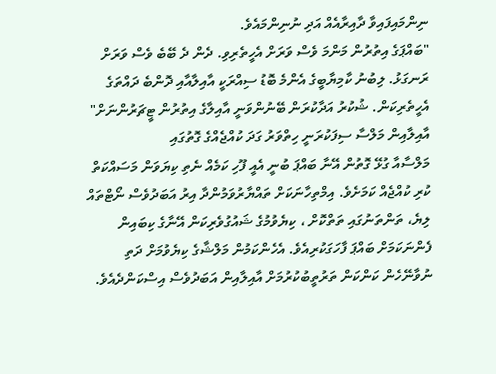ނިންމައިފައިވާ ދާއިރާއެއް އަދި ނުނިންމައެވެ.
"ބައްޕަގެ އިތުރުން މަންމަ ވެސް ވަރަށް އެހީތެރިވި. ދެން ދެ ބޭބެ ވެސް ވަރަށް ރަނގަޅު. ލިބުނު ކާމިޔާބީގެ އެންމެ ބޮޑު ސިއްރަކީ އާއިލާއާއި ދޮންބެ ދައްތަގެ އެހީތެރިކަން. ޝުކުރު އަދާކުރަން ބޭނުންވަނީ އާއިލާގެ އިތުރުން ޓީޗަރުންނަށް"
އާއިލާއިން މަލްސާ ސިފަކުރަނީ ހިތްވަރު ގަދަ ކުއްޖެއްގެ ގޮތުގައި
މަލްސާއާ ގުޅޭ ގޮތުން އޭނާ ބައްޕަ ބުނީ އެއީ ފޫހި ކަމެއް ނެތި ކިޔަވަން މަސައްކަތް ކުރި ކުއްޖެއް ކަމަށެވެ. އިމްތިހާނަކަށް ތައްޔާރުވަމުންދާ އިރު އަބަދުވެސް ނޯޓްތައް ލިޔެ، ތަންތަނުގައި ތަތްކޮށް ، ކިޔެވުމުގެ ޝައުގުވެރިކަން އޭނާގެ ކިބައިން ފެންނަކަމަށް ބައްޕަ ފާހަގަކުރިއެވެ. އެހެންކަމުން މަލްޝާގެ ކިޔެވުމަށް ދަތި ނުވާނޭހެން ކަންކަން ތަރުތީބުކުރުމަށް އާއިލާއިން އަބަދުވެސް އިސްކަންދެއެވެ.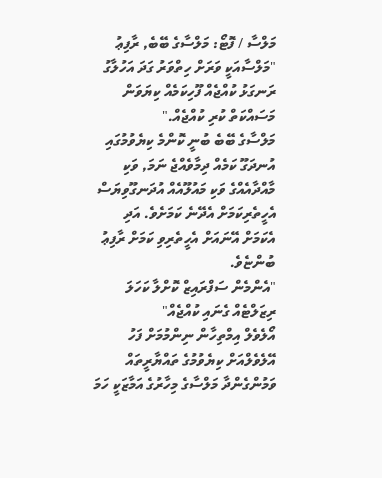މަލްސާ / ފޮޓޯ: މަލްސާގެ ބޭބެ, ރާފިޢު
"މަލްސާއަކީ ވަރަށް ހިތްވަރު ގަދަ އަހުލާގު ރަނގަޅު ކުއްޖެއް ފޫހިކަމެއް ކިޔަވަން މަސައްކަތް ކުރި ކުއްޖެއް."
މަލްސާގެ ބޭބެ ބުނީ ކޮންމެ ކިޔެވުމުގައި އުނދަގޫ ކަމެއް ދިމާވެއްޖެ ނަމަ, ވަކި މާއްދާއެއްގެ ވަކި މައުލޫއެއް އުދަނގޫވިޔަސް އެހީތެރިކަމަށް އެދޭނެ ކަމަށެވެ. އަދި އެކަމަށް އޭނައަށް އެހީތެރިވި ކަމަށް ރާފިޢު ބުންޏެވެ.
"އެންމެން ސަފްރައިޒް ކޮށްލާ ކަހަލަ ރިޒަލްޓެއް ގެނައި ކުއްޖެއް"
އޯލެވެލް އިމްތިހާން ނިންމުމަށް ފަހު އޭލެވެލްއަށް ކިޔެވުމުގެ ތައްޔާރީތައް ވަމުންގެންދާ މަލްސާގެ މިހާރުގެ އަމާޒަކީ ހަމަ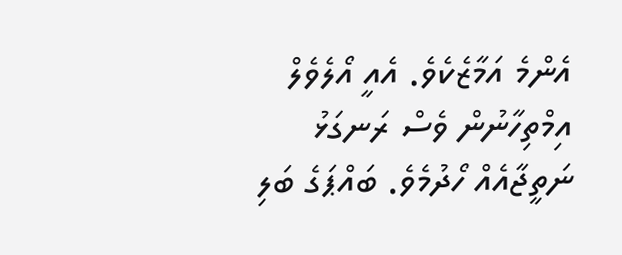އެންމެ އަމާޒެކެވެ. އެއީ އޯލެވެލް އިމްތިހާނުން ވެސް ރަނގަޅު ނަތީޖާއެއް ހޯދުމެވެ. ބައްޕަގެ ބަލި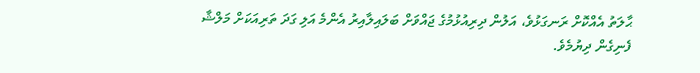ޙާލަތު އެއްކޮށް ރަނގަޅުވެ، އަލުން ދިރިއުޅުމުގެ ޖައްވަށް ބަލައިލާއިރު އެންމެ އަލި ގަދަ ތަރިއަކަށް މަލްޝާ ފެނިގެން ދިޔުމެވެ.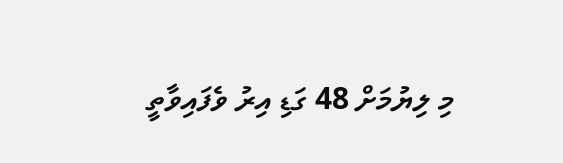މި ލިޔުމަށް 48 ގަޑި އިރު ވެފައިވާތީ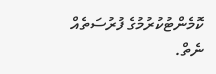ކޮމެންޓުކުރުމުގެ ފުރުސަތެއް ނެތް.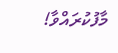މާފުކުރައްވާ!